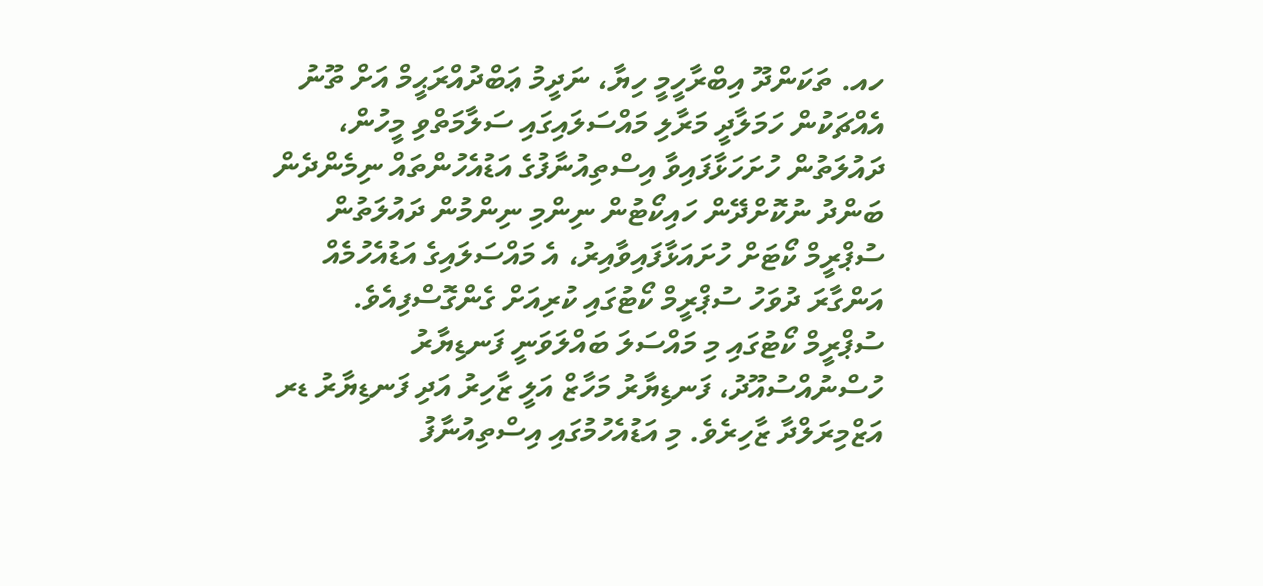ހއ. ތަކަންދޫ އިބްރާހީމީ ހިޔާ، ނަދީމު ޢަބްދުއްރަޙީމް އަށް ތޫނު އެއްޗަކުން ހަމަލާދީ މަރާލި މައްސަލައިގައި ސަލާމަތްވި މީހުން، ދައުލަތުން ހުށަހަޅާފައިވާ އިސްތިއުނާފުގެ އަޑުއެހުންތައް ނިމެންދެން ބަންދު ނުކޮށްދޭން ހައިކޯޓުން ނިންމި ނިންމުން ދައުލަތުން ސުޕްރީމް ކޯޓަށް ހުށައަޅާފައިވާއިރު، އެ މައްސަލައިގެ އަޑުއެހުމެއް އަންގާރަ ދުވަހު ސުޕްރީމް ކޯޓުގައި ކުރިއަށް ގެންގޮސްފިއެވެ.
ސުޕްރީމް ކޯޓުގައި މި މައްސަލަ ބައްލަވަނީ ފަނޑިޔާރު ހުސްނުއްސުއޫދު، ފަނޑިޔާރު މަހާޒް އަލީ ޒާހިރު އަދި ފަނޑިޔާރު ޑރ އަޒްމިރަލްދާ ޒާހިރެވެ. މި އަޑުއެހުމުގައި އިސްތިއުނާފު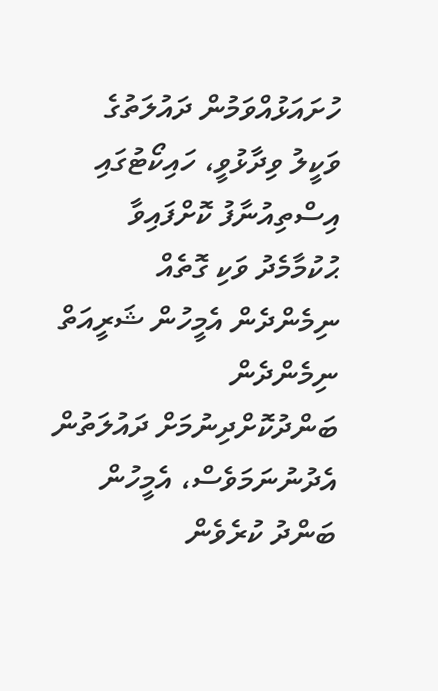ހުށައަޅުއްވަމުން ދައުލަތުގެ ވަކީލު ވިދާޅުވީ، ހައިކޯޓުގައި އިސްތިއުނާފު ކޮށްފައިވާ ޙުކުމާމެދު ވަކި ގޮތެއް ނިމެންދެން އެމީހުން ޝަރީއަތް ނިމެންދެން ބަންދުކޮށްދިނުމަށް ދައުލަތުން އެދުނުނަމަވެސް، އެމީހުން ބަންދު ކުރެވެން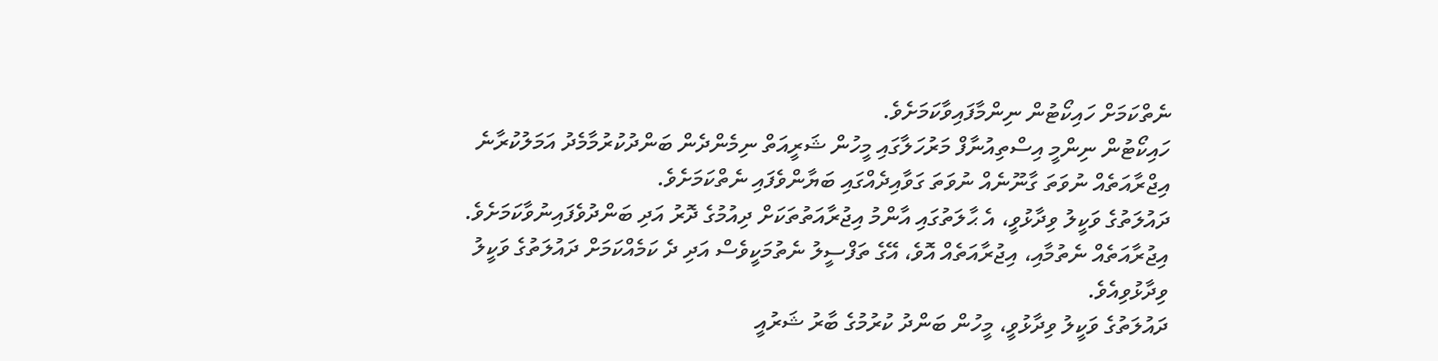ނެތްކަމަށް ހައިކޯޓުން ނިންމާފައިވާކަމަށެވެ.
ހައިކޯޓުން ނިންމީ އިސްތިއުނާފް މަރުހަލާގައި މީހުން ޝަރީއަތް ނިމެންދެން ބަންދުކުރުމާމެދު އަމަލުކުރާނެ އިޖްރާއަތެއް ނުވަތަ ގާނޫނެއް ނުވަތަ ގަވާއިދެއްގައި ބަޔާންވެފައި ނެތްކަމަށެވެ.
ދައުލަތުގެ ވަކީލު ވިދާޅުވީ، އެ ޙާލަތުގައި އާންމު އިޖުރާއަތުތަކަށް ދިއުމުގެ ދޮރު އަދި ބަންދުވެފައިނުވާކަމަށެވެ. އިޖުރާއަތެއް ނެތުމާއި، އިޖުރާއަތެއް އޮވެ، އޭގެ ތަފްސީލު ނެތުމަކީވެސް އަދި ދެ ކަމެއްކަމަށް ދައުލަތުގެ ވަކީލު ވިދާޅުވިއެވެ.
ދައުލަތުގެ ވަކީލު ވިދާޅުވީ، މީހުން ބަންދު ކުރުމުގެ ބާރު ޝަރުއީ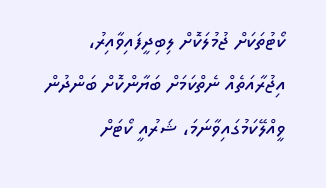ކޯޓުތަކަށް ޖުމުލަކޮށް ލިބިދީފައިވާއިރު، އިޖުރާއަތެއް ނެތްކަމަށް ބަޔާންކޮށް ބަންދުން ވީއްލޭކަމުގައިވާނަމަ، ޝަރުއީ ކޯޓަށް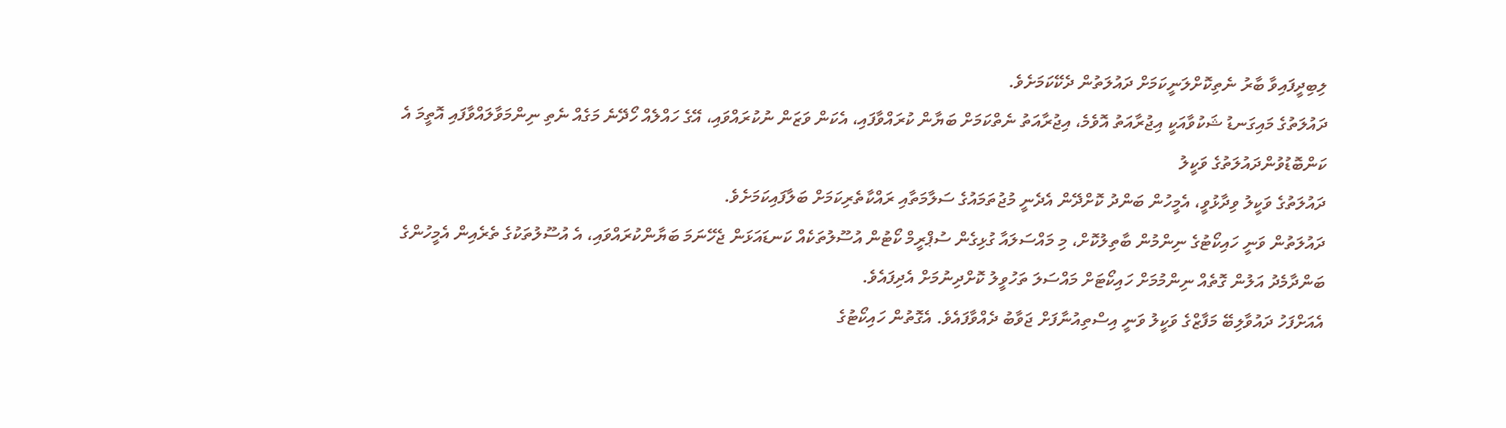ލިބިދީފައިވާ ބާރު ނެތިކޮށްލަނީކަމަށް ދައުލަތުން ދެކޭކަމަށެވެ.
ދައުލަތުގެ މައިގަނޑު ޝަކުވާއަކީ އިޖުރާއަތު އޮވެމެ، އިޖުރާއަތު ނެތްކަމަށް ބަޔާން ކުރައްވާފައި، އެކަން ވަޒަން ނުކުރައްވައި، އޭގެ ހައްލެއް ހޯދޭނެ މަގެއް ނެތި ނިންމަވާލައްވާފައި އޮތީމަ އެ ކަންބޮޑުވުންދައުލަތުގެ ވަކީލު
ދައުލަތުގެ ވަކީލު ވިދާޅުވީ، އެމީހުން ބަންދު ކޮށްދޭން އެދެނީ މުޖުތަމައުގެ ސަލާމަތާއި ރައްކާތެރިކަމަށް ބަލާފައިކަމަށެވެ.
ދައުލަތުން ވަނީ ހައިކޯޓުގެ ނިންމުން ބާތިލުކޮށް، މި މައްސަލައާ ގުޅިގެން ސުޕްރީމް ކޯޓުން އުސޫލުތަކެއް ކަނޑައަޅަން ޖެހޭނަމަ ބަޔާންކުރައްވައި، އެ އުސޫލުތަކުގެ ތެރެއިން އެމީހުންގެ ބަންދާމެދު އަލުން ގޮތެއް ނިންމުމަށް ހައިކޯޓަށް މައްސަލަ ތަހުވީލު ކޮށްދިނުމަށް އެދިފައެވެ.
އެއަށްފަހު ދައުވާލިބޭ މަފާޒްގެ ވަކީލު ވަނީ އިސްތިއުނާފަށް ޖަވާބު ދެއްވާފައެވެ. އެގޮތުން ހައިކޯޓުގެ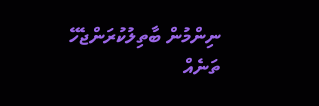ނިންމުން ބާތިލުކުރަންޖެހޭ ތަނެއް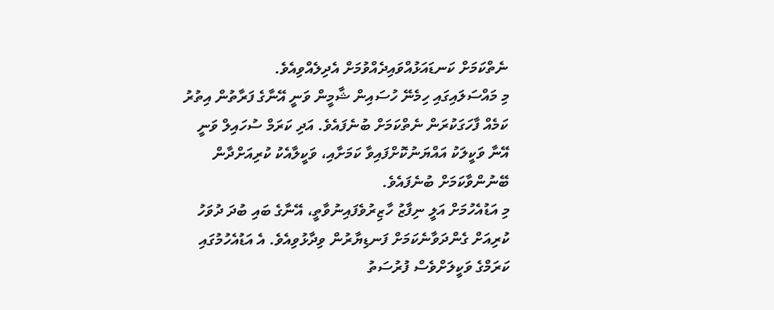ނެތްކަމަށް ކަނޑައަޅުއްވައިދެއްވުމަށް އެދިލެއްވިއެވެ.
މި މައްސަލައިގައި ހިމެނޭ ހުސައިން ޝާމީން ވަނީ އޭނާގެ ފަރާތުން އިތުރު ކަމެއް ފާހަގަކުރަން ނެތްކަމަށް ބުނެފައެވެ. އަދި ކަރަމް ސުހައިލް ވަނީ އޭނާ ވަކީލަކު އައްޔަނުކޮށްފައިވާ ކަމަށާއި، ވަކީލާއެކު ކުރިއަށްދާން ބޭނުންވާކަމަށް ބުނެފައެވެ.
މި އަޑުއެހުމަށް އަލީ ނިފާޒު ހާޒިރުވެފައިނުވާތީ، އޭނާގެ ބައި ބުދަ ދުވަހު ކުރިއަށް ގެންދަވާނެކަމަށް ފަނޑިޔާރުން ވިދާޅުވިއެވެ. އެ އަޑުއެހުމުގައި ކަރަމްގެ ވަކީލަށްވެސް ފުރުސަތު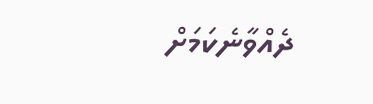ދެއްވާނެކަމަށް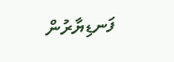ފަނޑިޔާރުން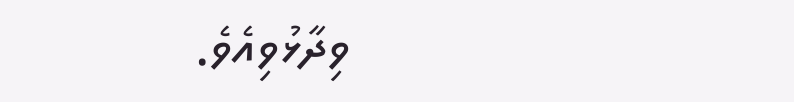ވިދާޅުވިއެވެ.